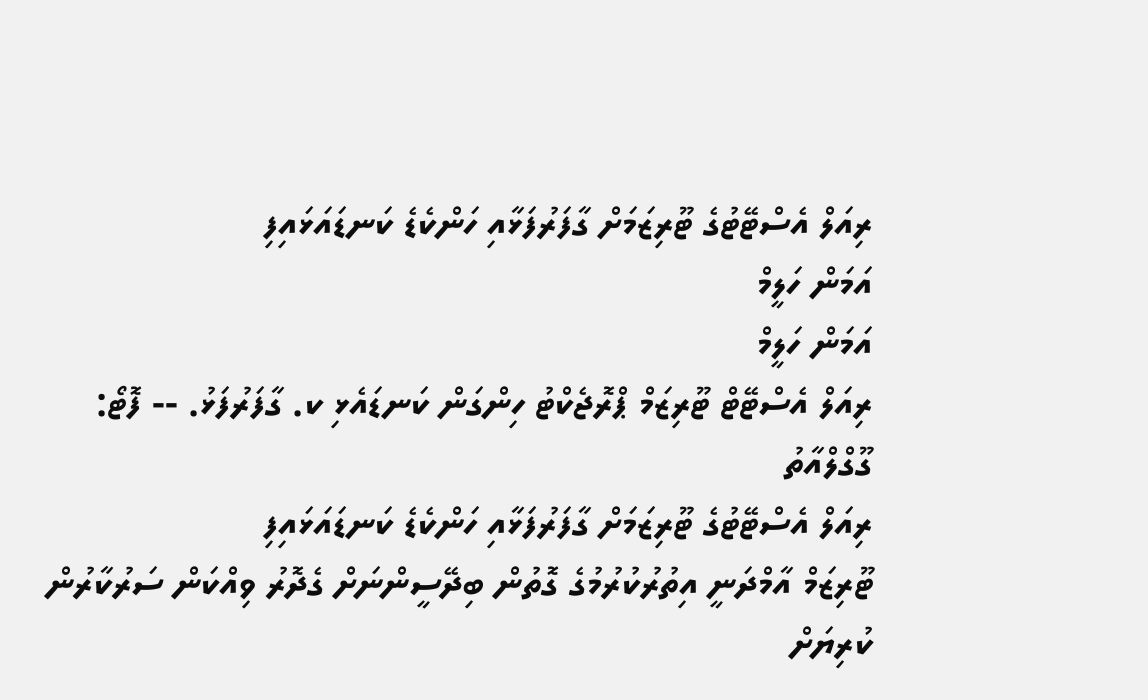ރިއަލް އެސްޓޭޓުގެ ޓޫރިޒަމަށް ގާފަރުފަޅާއި ހަންކެޑެ ކަނޑައަޅައިފި
އަމަން ހަލީމް
އަމަން ހަލީމް
ރިއަލް އެސްޓޭޓް ޓޫރިޒަމް ޕްރޮޖެކްޓު ހިންގަން ކަނޑައެޅި ކ. ގާފަރުފަޅު. -- ފޮޓޯ: ގޫގްލްއާތު
ރިއަލް އެސްޓޭޓުގެ ޓޫރިޒަމަށް ގާފަރުފަޅާއި ހަންކެޑެ ކަނޑައަޅައިފި
ޓޫރިޒަމް އާމްދަނީ އިތުރުކުރުމުގެ ގޮތުން ބިދޭސީންނަށް ގެދޮރު ވިއްކަން ސަރުކާރުން ކުރިޔަށް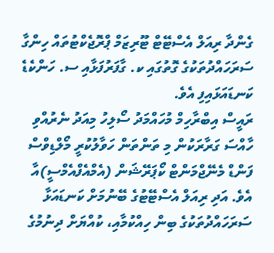ގެންދާ ރިއަލް އެސްޓޭޓް ޓޫރިޒަމް ޕްރޮޖެކްޓުތައް ހިންގާ ސަރަހައްދުތަކުގެ ގޮތުގައި ކ. ގާފަރުފަޅާއި ސ. ހަންކެޑެ ކަނޑައަޅައިފި އެވެ.
ރައީސް އިބްރާހިމް މުހައްމަދު ސޯލިހު މިއަދު ނެރުއްވި ހާއްސަ ގަރާރަކުން މި ތަންތަން ހަވާލުކުރީ މޯލްޑިވްސް ފަންޑް މެނޭޖްމަންޓް ކޯޕަރޭޝަން (އެމްއެފްއެމްސީ)އާ އެވެ. އަދި ރިއަލް އެސްޓޭޓުގެ ބޭނުމަށް ކަނޑައަޅާ ސަރަހައްދުތަކުގެ ބިން ހިއްކުމާއި، ކުއްޔަށް ދިނުމުގެ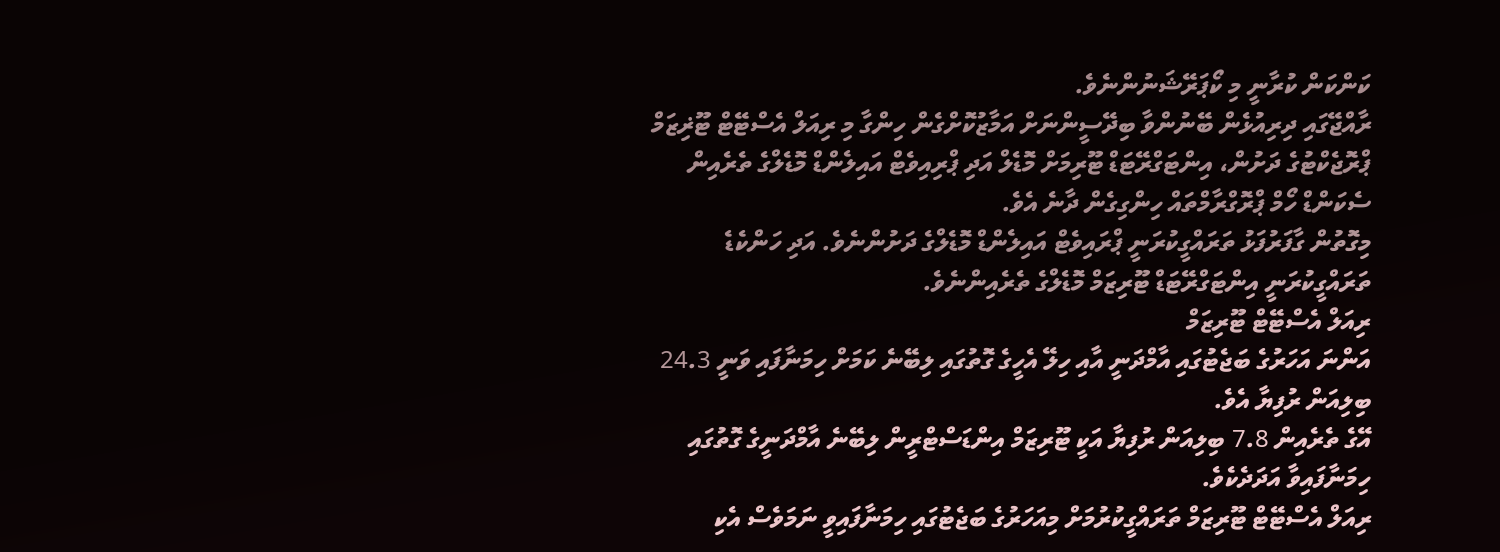ކަންކަން ކުރާނީ މި ކޯޕަރޭޝަނުންނެވެ.
ރާއްޖޭގައި ދިރިއުޅެން ބޭނުންވާ ބިދޭސީންނަށް އަމާޒުކޮށްގެން ހިންގާ މި ރިއަލް އެސްޓޭޓް ޓޫޜިޒަމް ޕްރޮޖެކްޓުގެ ދަށުން، އިންޓަގްރޭޓަޑް ޓޫރިމަށް މޮޑެލް އަދި ޕްރިއިވެޓް އައިލެންޑް މޮޑެލްގެ ތެރެއިން ސެކަންޑް ހޯމް ޕްރޮގްރާމްތައް ހިންގިގެން ދާނެ އެވެ.
މިގޮތުން ގާފަރުފަޅު ތަރައްގީކުރަނީ ޕްރައިވެޓް އައިލެންޑް މޮޑެލްގެ ދަށުންނެވެ. އަދި ހަންކެޑެ ތަރައްގީކުރަނީ އިންޓަގްރޭޓަޑް ޓޫރިޒަމް މޮޑެލްގެ ތެރެއިންނެވެ.
ރިއަލް އެސްޓޭޓް ޓޫރިޒަމް
އަންނަ އަހަރުގެ ބަޖެޓުގައި އާމްދަނީ އާއި ހިލޭ އެހީގެ ގޮތުގައި ލިބޭނެ ކަމަށް ހިމަނާފައި ވަނީ 24.3 ބިލިއަން ރުފިޔާ އެވެ.
އޭގެ ތެރެއިން 7.8 ބިލިއަން ރުފިޔާ އަކީ ޓޫރިޒަމް އިންޑަސްޓްރީން ލިބޭނެ އާމްދަނީގެ ގޮތުގައި ހިމަނާފައިވާ އަދަދެކެވެ.
ރިއަލް އެސްޓޭޓް ޓޫރިޒަމް ތަރައްގީކުރުމަށް މިއަހަރުގެ ބަޖެޓުގައި ހިމަނާފައިވީ ނަމަވެސް އެކި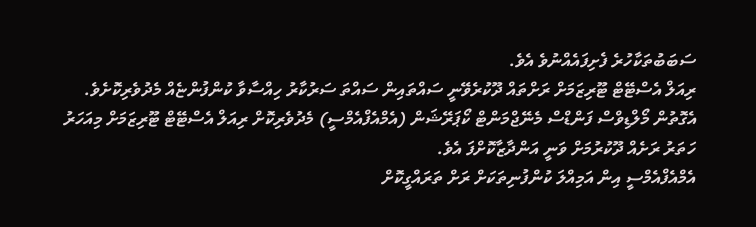ސަބަބުތަކާހުރެ ފެށިފައެއްނުވެ އެވެ.
ރިއަލް އެސްޓޭޓް ޓޫރިޒަމަށް ރަށްތައް ދޫކުރެވޭނީ ސައްތައިން ސައްތަ ސަރުކާރު ހިއްސާވާ ކުންފުންޏެއް މެދުވެރިކޮށެވެ. އެގޮތުން މޯލްޑިވްސް ފަންޑްސް މެނޭޖްމަންޓް ކޯޕަރޭޝަން (އެމްއެފްއެމްސީ) މެދުވެރިކޮށް ރިއަލް އެސްޓޭޓް ޓޫރިޒަމަށް މިއަހަރު ހަތަރު ރަށެއް ދޫކުރުމަށް ވަނީ އަންދާޒާކޮށްފަ އެވެ.
އެމްއެފްއެމްސީ އިން އަމިއްލަ ކުންފުނިތަކަށް ރަށް ތަރައްގީކޮށް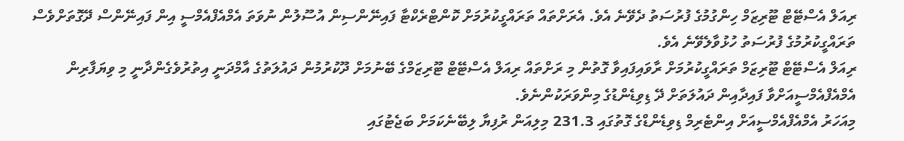ރިއަލް އެސްޓޭޓް ޓޫރިޒަމް ހިންގުމުގެ ފުރުސަތު ދެވޭނެ އެވެ. އެރަށްތައް ތަރައްގީކުރުމަށް ކޮންޓްރެކްޓާ ފައިނޭންސިން އުސޫލުން ނުވަތަ އެމްއެފްއެމްސީ އިން ފައިނޭންސް ދޭގޮތަށްވެސް ތަރައްގީކުރުމުގެ ފުރުސަތު ހުޅުވާލެވޭނެ އެވެ.
ރިއަލް އެސްޓޭޓް ޓޫރިޒަމް ތަރައްގީކުރުމަށް ރާވައިފައިވާ ގޮތުން މި ރަށްތައް ރިއަލް އެސްޓޭޓް ޓޫރިޒަމްގެ ބޭނުމަށް ދޫކުރުމުން ދައުލަތުގެ އާމްދަނީ އިތުރުވެގެންދާނީ މި ވިޔަފާރިން އެމްއެފްއެމްސީއަށްވާ ފައިދާއިން ދައުލަތަށް ދޭ ޑިވިޑެންޑުގެ މިންވަރަކުންނެވެ.
މިއަހަރު އެމްއެފްއެމްސީއަށް އިންޓެރިމް ޑިވިޑެންޑްގެ ގޮތުގައި 231.3 މިލިއަން ރުފިޔާ ލިބޭނެކަމަށް ބަޖެޓުގައި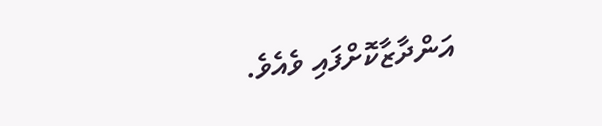އަންދާޒާކޮށްފައި ވެއެވެ.